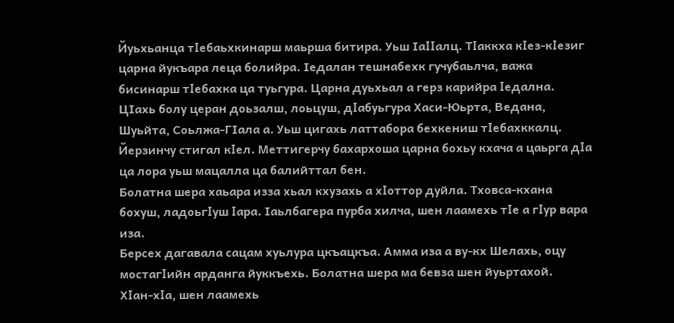Йуьхьанца тӏебаьхкинарш маьрша битира. Уьш Іаӏӏалц. Тӏаккха кӏез-кӏезиг царна йукъара леца болийра. Ӏедалан тешнабехк гучубаьлча, важа бисинарш тӏебахка ца туьгура. Царна дуьхьал а герз карийра ӏедална. ЦІахь болу церан доьзалш, лоьцуш, дӏабуьгура Хаси-Юьрта, Ведана, Шуьйта, Соьлжа-ГІала а. Уьш цигахь латтабора бехкениш тӏебахккалц. Йерзинчу стигал кӏел. Меттигерчу бахархоша царна бохьу кхача а цаьрга дӏа ца лора уьш мацалла ца балийттал бен.
Болатна шера хаьара изза хьал кхузахь а хӏоттор дуйла. Тховса-кхана бохуш, ладоьгӏуш ӏара. Ӏаьлбагера пурба хилча, шен лаамехь тӏе а гӏур вара иза.
Берсех дагавала сацам хуьлура цкъацкъа. Амма иза а ву-кх Шелахь, оцу мостагӏийн арданга йуккъехь. Болатна шера ма бевза шен йуьртахой.
Хӏан-хӏа, шен лаамехь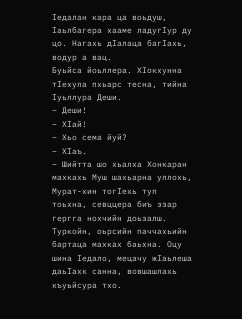ӏедалан кара ца воьдуш, ӏаьлбагера хааме ладугӏур ду цо. Нагахь дӏалаца багӏахь, водур а вац.
Буьйса йоьллера. ХІокхунна тӏехула пхьарс тесна, тийна ӏуьллура Деши.
– Деши!
– Хӏай!
– Хьо сема йуй?
– Хӏаъ.
– Шийтта шо хьалха Хонкаран махкахь Муш шахьарна уллохь, Мурат-хин тогӏехь туп тоьхна, севццера биъ эзар гергга нохчийн доьзалш. Туркойн, оьрсийн паччахьийн бартаца махках баьхна. Оцу шина ӏедало, мецачу жӏаьлеша даьӏахк санна, вовшашлахь къуьйсура тхо.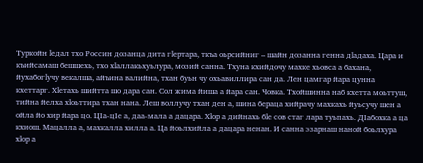Туркойн ӏедал тхо Россин дозанца дита гӏертара, ткъа оьрсийниг – шайн дозанна генна дӏадаха. Цара и къийсамаш бешшехь, тхо хӏаллакьхуьлура, мозий санна. Тхуна кхийдочу махке хьовса а бахана, йухабогӏучу векалша, айъина валийна, тхан буьн чу охьавиллира сан да. Лен цамгар йара цунна кхеттарг. Хӏетахь шийтта шо дара сан. Сол жима йиша а йара сан. Човка. Тхойшинна наб кхетта моьттуш, тийна йелха хӏоьттира тхан нана. Леш воллучу тхан ден а, шина бераца хийрачу махкахь йуьсучу шен а ойла йо хир йара цо. ЦІа-цІе а, даа-мала а дацара. Хӏор а дийнахь бӏе сов стаг лара туьпахь. ДІабохка а ца кхиош. Мацалла а, махкалла хилла а. Ца йоьлхийла а дацара ненан. И санна эзарнаш наной боьлхура хӏор а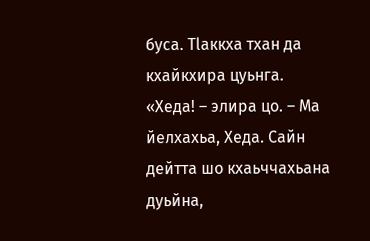буса. Тӏаккха тхан да кхайкхира цуьнга. «Хеда! – элира цо. – Ма йелхахьа, Хеда. Сайн дейтта шо кхаьччахьана дуьйна,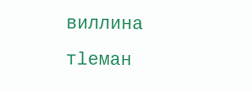виллина тӏеман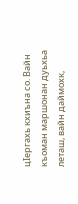цӏергахь кхиъна со. Вайн къоман маршонан дуьхьа леташ, вайн даймохк,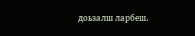доьзалш ларбеш.